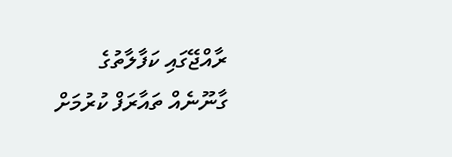ރާއްޖޭގައި ކަފާލާތުގެ ގާނޫނެއް ތައާރަފް ކުރުމަށް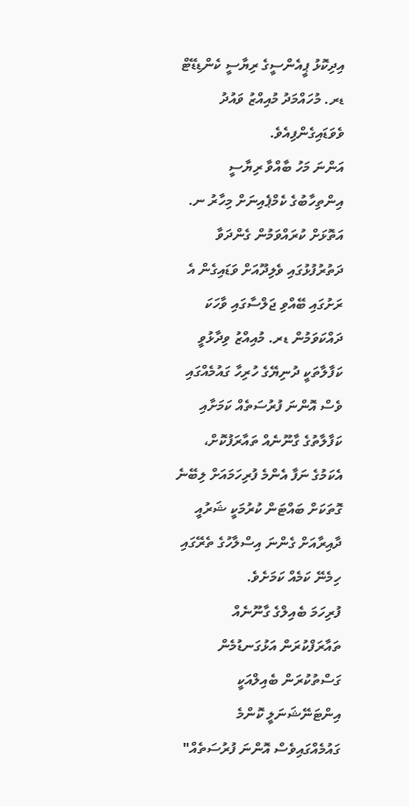އިދިކޮޅު ޕީއެންސީގެ ރިޔާސީ ކެންޑިޑޭޓް ޑރ. މުހައްމަދު މުއިއްޒު ވައުދު ވެވަޑައިގެންފިއެވެ.
އަންނަ މަހު ބާއްވާ ރިޔާސީ އިންތިހާބުގެ ކެމްޕެއިނަށް މިހާރު ނ. އަތޮޅަށް ކުރައްވަމުން ގެންދަވާ ދަތުރުފުޅުގައި ވެލިދޫއަށް ވަޑައިގެން އެ ރަށުގައި ބޭއްވި ޖަލްސާގައި ވާހަކަ ދައްކަވަމުން ޑރ. މުއިއްޒު ވިދާޅުވީ ކަފާލާތަކީ ދުނިޔޭގެ ހުރިހާ ގައުމެއްގައި ވެސް އޮންނަ ފުރުސަތެއް ކަމަށާއި ކަފާލާތުގެ ގާނޫނެއް ތައާރަފުކޮށް، އެކަމުގެ ނަފާ އެންމެ ފުރިހަމައަށް ލިބޭނެ ގޮތަކަށް ބައްޓަން ކުރުމަކީ ޝަރުއީ ދާއިރާއަށް ގެންނަ އިސްލާހުގެ ތެރޭގައި ހިމެނޭ ކަމެއް ކަމަށެވެ.
ފުރިހަމަ ބެއިލްގެ ގާނޫނެއް ތައާރަފްކުރަން އަޅުގަނޑުމެން ގަސްތުކުރަން ބެއިލްއަކީ އިންޓަނޭޝަނަލީ ކޮންމެ ގައުމެއްގައިވެސް އޮންނަ ފުރުސަތެއް"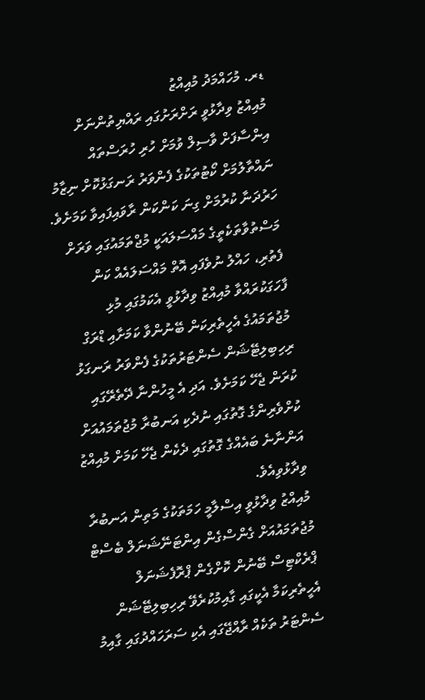ޑރ. މުހައްމަދު މުއިއްޒު
މުއިއްޒު ވިދާޅުވީ ރަށްރަށުގައި ރައްޔިތުންނަށް އިންސާފަށް ވާސިލް ވުމަށް ހުރި ހުރަސްތައް ނައްތާލުމަށް ކޯޓުތަކުގެ ފެންވަރު ރަނގަޅުކޮށް ނިޒާމު ހަރުދަނާ ކުރުމަށް ގިނަ ކަންކަން ރާވައިފައިވާ ކަމަށެވެ.
މަސްތުވާތަކެތީގެ މައްސަލައަކީ މުޖްތަމައުގައި ވަރަށް ފެތުރި، ހައްލު ނުވެފައި އޮތް މައްސަލައެއް ކަން ފާހަގަކުރައްވާ މުއިއްޒު ވިދާޅުވީ އެކަމުގައި މުޅި މުޖުތަމައުގެ އެހީތެރިކަން ބޭނުންވާ ކަމަށާއި ޑްރަގް ރިހިބިލިޓޭޝަން ސެންޓަރުތަކުގެ ފެންވަރު ރަނގަޅު ކުރަން ޖެހޭ ކަމަށެވެ. އަދި އެ މީހުންނާ ދޭތެރޭގައި ކުށްވެރިންގެ ގޮތުގައި ނުދެކި އަނބުރާ މުޖުތަމައުއަށް އަންނާނެ ބައެއްގެ ގޮތުގައި ދެކެން ޖެހޭ ކަމަށް މުއިއްޒު ވިދާޅުވިއެވެ.
މުއިއްޒު ވިދާޅުވީ އިސްލާމީ ހަމަތަކުގެ މަތިން އަނބުރާ މުޖުތަމައުއަށް ގެންސްގެން އިންޓަނޭޝަނަލް ބެސްޓް ޕްރެކްޓިސް ބޭނުން ކޮށްގެން ޕްރޮފެޝަނަލް އެހީތެރިކަމާ އެކީގައި ގާއިމުކުރެވޭ ރިހިބިލިޓޭޝަން ސެންޓަރު ތަކެއް ރާއްޖޭގައި އެކި ސަރަހައްދުގައި ގާއިމު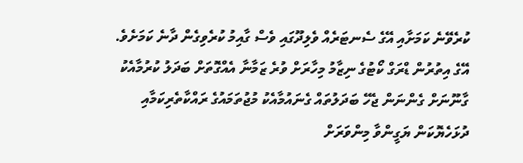ކުރެވޭނެ ކަމަށާއި އޭގެ ސެނޓަރެއް ވެލިދޫގައި ވެސް ގާއިމު ކުރެވިގެން ދާނެ ކަމަށެވެ.
އޭގެ އިތުރުން ޑްރަގް ކޯޓުގެ ނިޒާމު މިހާރަށް ވުރެ ޒަމާނާ އެއްގޮތަށް ބަދަލު ކުރުމާއެކު ގާނޫނަށް ގެންނަން ޖެހޭ ބަދަލުތައް ގެނައުމާއެކު މުޖުތަމައުގެ ރައްކާތެރިކަމާއި ދުޅަހެޔޮކަން ޔަގީންވާ މިންވަރަށް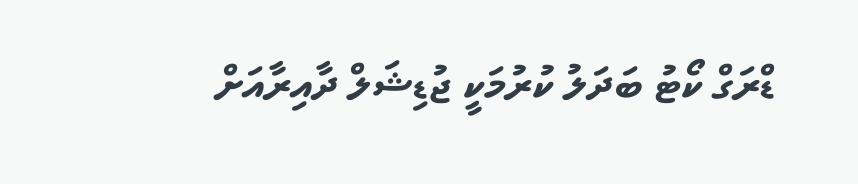ޑްރަގް ކޯޓު ބަދަލު ކުރުމަކީ ޖުޑިޝަލް ދާއިރާއަށް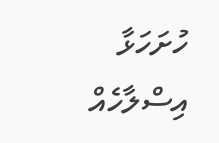ހުށަހަޅާ އިސްލާހެއް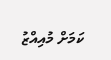ކަމަށް މުއިއްޒު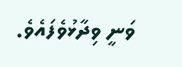ވަނީ ވިދާޅުވެފައެވެ.